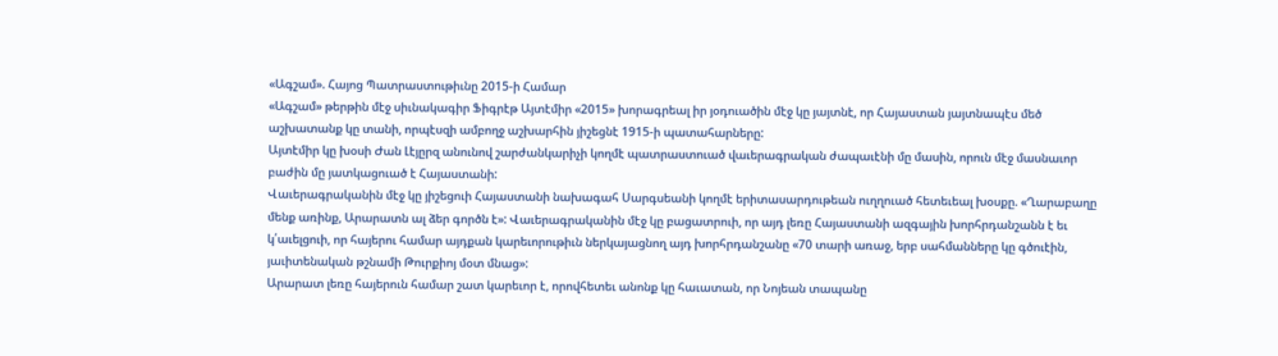«Ագշամ». Հայոց Պատրաստութիւնը 2015-ի Համար
«Ագշամ» թերթին մէջ սիւնակագիր Ֆիգրէթ Այտէմիր «2015» խորագրեալ իր յօդուածին մէջ կը յայտնէ, որ Հայաստան յայտնապէս մեծ աշխատանք կը տանի, որպէսզի ամբողջ աշխարհին յիշեցնէ 1915-ի պատահարները:
Այտէմիր կը խօսի Ժան Լէյըրզ անունով շարժանկարիչի կողմէ պատրաստուած վաւերագրական ժապաւէնի մը մասին, որուն մէջ մասնաւոր բաժին մը յատկացուած է Հայաստանի:
Վաւերագրականին մէջ կը յիշեցուի Հայաստանի նախագահ Սարգսեանի կողմէ երիտասարդութեան ուղղուած հետեւեալ խօսքը. «Ղարաբաղը մենք առինք, Արարատն ալ ձեր գործն է»: Վաւերագրականին մէջ կը բացատրուի, որ այդ լեռը Հայաստանի ազգային խորհրդանշանն է եւ կ՛աւելցուի, որ հայերու համար այդքան կարեւորութիւն ներկայացնող այդ խորհրդանշանը «70 տարի առաջ, երբ սահմանները կը գծուէին, յաւիտենական թշնամի Թուրքիոյ մօտ մնաց»:
Արարատ լեռը հայերուն համար շատ կարեւոր է, որովհետեւ անոնք կը հաւատան, որ Նոյեան տապանը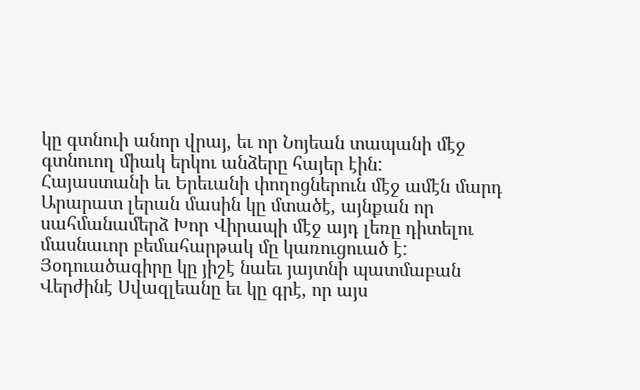կը գտնուի անոր վրայ, եւ որ Նոյեան տապանի մէջ գտնուող միակ երկու անձերը հայեր էին:
Հայաստանի եւ Երեւանի փողոցներուն մէջ ամէն մարդ Արարատ լերան մասին կը մտածէ, այնքան որ սահմանամերձ Խոր Վիրապի մէջ այդ լեռը դիտելու մասնաւոր բեմահարթակ մը կառուցուած է:
Յօդուածագիրը կը յիշէ նաեւ յայտնի պատմաբան Վերժինէ Սվազլեանը եւ կը գրէ, որ այս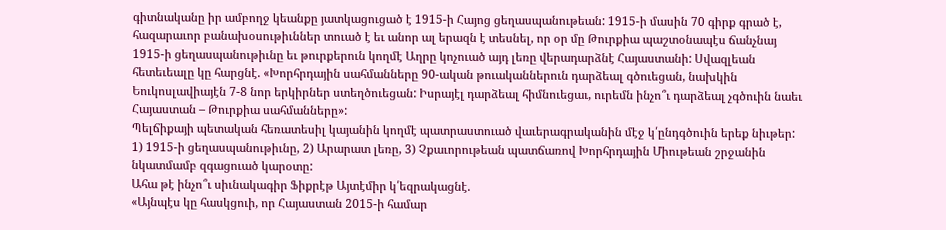գիտնականը իր ամբողջ կեանքը յատկացուցած է 1915-ի Հայոց ցեղասպանութեան: 1915-ի մասին 70 գիրք գրած է, հազարաւոր բանախօսութիւններ տուած է եւ անոր ալ երազն է տեսնել, որ օր մը Թուրքիա պաշտօնապէս ճանչնայ 1915-ի ցեղասպանութիւնը եւ թուրքերուն կողմէ Աղրը կոչուած այդ լեռը վերադարձնէ Հայաստանի: Սվազլեան հետեւեալը կը հարցնէ. «Խորհրդային սահմանները 90-ական թուականներուն դարձեալ գծուեցան, նախկին Եուկոսլավիայէն 7-8 նոր երկիրներ ստեղծուեցան: Իսրայէլ դարձեալ հիմնուեցաւ, ուրեմն ինչո՞ւ դարձեալ չգծուին նաեւ Հայաստան – Թուրքիա սահմանները»:
Պելճիքայի պետական հեռատեսիլ կայանին կողմէ պատրաստուած վաւերագրականին մէջ կ՛ընդգծուին երեք նիւթեր: 1) 1915-ի ցեղասպանութիւնը, 2) Արարատ լեռը, 3) Չքաւորութեան պատճառով Խորհրդային Միութեան շրջանին նկատմամբ զգացուած կարօտը:
Ահա թէ ինչո՞ւ սիւնակագիր Ֆիքրէթ Այտէմիր կ՛եզրակացնէ.
«Այնպէս կը հասկցուի, որ Հայաստան 2015-ի համար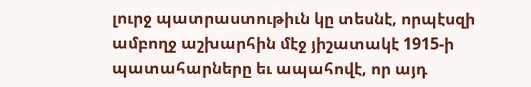լուրջ պատրաստութիւն կը տեսնէ, որպէսզի ամբողջ աշխարհին մէջ յիշատակէ 1915-ի պատահարները եւ ապահովէ, որ այդ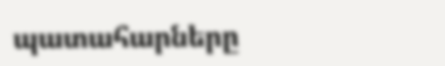պատահարները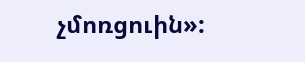չմոռցուին»: